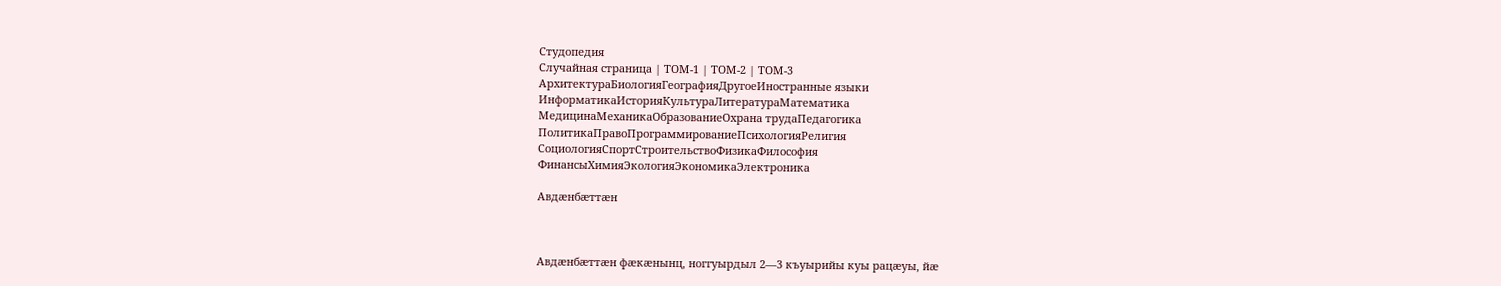Студопедия
Случайная страница | ТОМ-1 | ТОМ-2 | ТОМ-3
АрхитектураБиологияГеографияДругоеИностранные языки
ИнформатикаИсторияКультураЛитератураМатематика
МедицинаМеханикаОбразованиеОхрана трудаПедагогика
ПолитикаПравоПрограммированиеПсихологияРелигия
СоциологияСпортСтроительствоФизикаФилософия
ФинансыХимияЭкологияЭкономикаЭлектроника

Авдæнбæттæн



Авдæнбæттæн фæкæнынц, ноггуырдыл 2—3 къуырийы куы рацæуы, йæ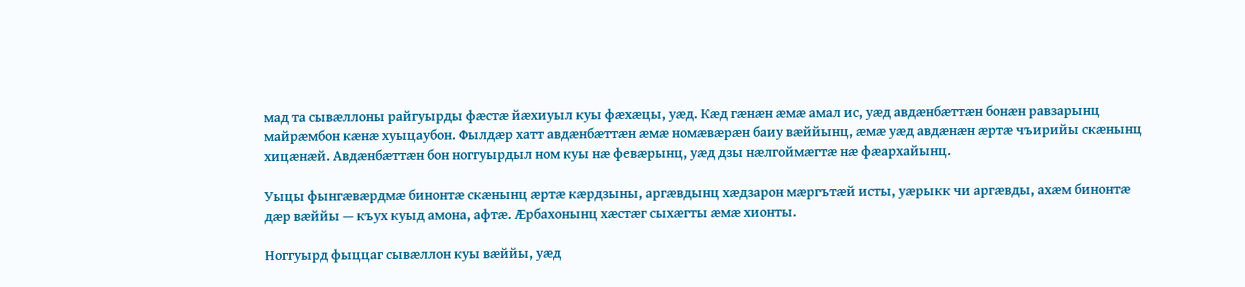мад та сывæллоны райгуырды фæстæ йæхиуыл куы фæхæцы, уæд. Кæд гæнæн æмæ амал ис, уæд авдæнбæттæн бонæн равзарынц майрæмбон кæнæ хуыцаубон. Фылдæр хатт авдæнбæттæн æмæ номæвæрæн баиу вæййынц, æмæ уæд авдæнæн æртæ чъирийы скæнынц хицæнæй. Авдæнбæттæн бон ноггуырдыл ном куы нæ февæрынц, уæд дзы нæлгоймæгтæ нæ фæархайынц.

Уыцы фынгæвæрдмæ бинонтæ скæнынц æртæ кæрдзыны, аргæвдынц хæдзарон мæргътæй исты, уæрыкк чи аргæвды, ахæм бинонтæ дæр вæййы — къух куыд амона, афтæ. Æрбахонынц хæстæг сыхæгты æмæ хионты.

Ноггуырд фыццаг сывæллон куы вæййы, уæд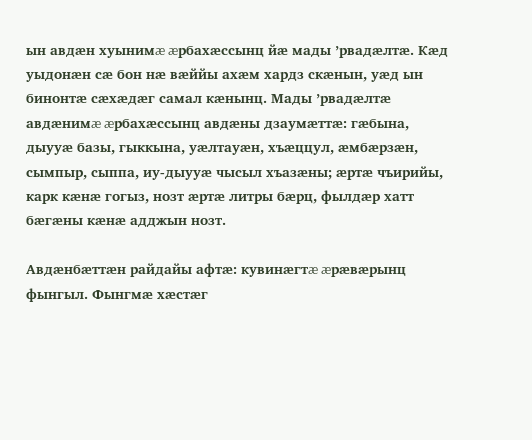ын авдæн хуынимæ æрбахæссынц йæ мады ’рвадæлтæ. Кæд уыдонæн сæ бон нæ вæййы ахæм хардз скæнын, уæд ын бинонтæ сæхæдæг самал кæнынц. Мады ’рвадæлтæ авдæнимæ æрбахæссынц авдæны дзаумæттæ: гæбына, дыууæ базы, гыккына, уæлтауæн, хъæццул, æмбæрзæн, сымпыр, сыппа, иу-дыууæ чысыл хъазæны; æртæ чъирийы, карк кæнæ гогыз, нозт æртæ литры бæрц, фылдæр хатт бæгæны кæнæ адджын нозт.

Авдæнбæттæн райдайы афтæ: кувинæгтæ æрæвæрынц фынгыл. Фынгмæ хæстæг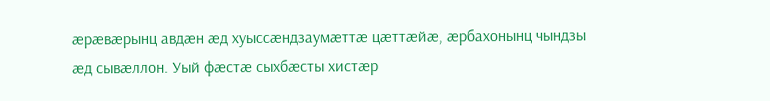æрæвæрынц авдæн æд хуыссæндзаумæттæ цæттæйæ, æрбахонынц чындзы æд сывæллон. Уый фæстæ сыхбæсты хистæр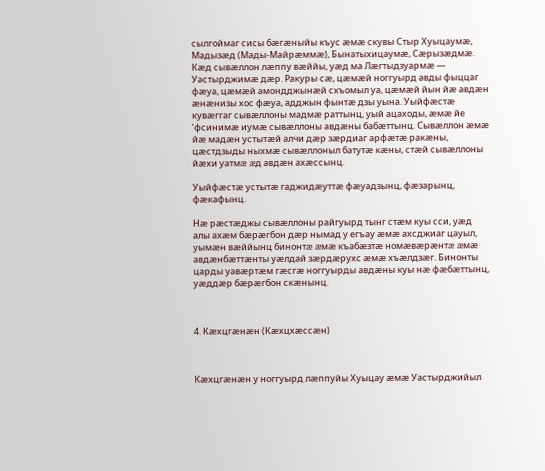сылгоймаг сисы бæгæныйы къус æмæ скувы Стыр Хуыцаумæ, Мадызæд (Мады-Майрæммæ), Бынатыхицаумæ, Сæрызæдмæ. Кæд сывæллон лæппу вæййы, уæд ма Лæгтыдзуармæ — Уастырджимæ дæр. Ракуры сæ, цæмæй ноггуырд авды фыццаг фæуа, цæмæй амондджынæй схъомыл уа, цæмæй йын йæ авдæн æнæнизы хос фæуа, адджын фынтæ дзы уына. Уыйфæстæ кувæггаг сывæллоны мадмæ раттынц, уый ацаходы, æмæ йе ’фсинимæ иумæ сывæллоны авдæны бабæттынц. Сывæллон æмæ йæ мадæн устытæй алчи дæр зæрдиаг арфæтæ ракæны, цæстдзыды ныхмæ сывæллоныл батутæ кæны, стæй сывæллоны йæхи уатмæ æд авдæн ахæссынц.

Уыйфæстæ устытæ гаджидæуттæ фæуадзынц, фæзарынц, фæкафынц.

Нæ рæстæджы сывæллоны райгуырд тынг стæм куы сси, уæд алы ахæм бæрæгбон дæр нымад у егъау æмæ ахсджиаг цауыл, уымæн вæййынц бинонтæ æмæ къабæзтæ номæвæрæнтæ æмæ авдæнбæттæнты уæлдай зæрдæрухс æмæ хъæлдзæг. Бинонты царды уавæртæм гæсгæ ноггуырды авдæны куы нæ фæбæттынц, уæддæр бæрæгбон скæнынц.



4. Кæхцгæнæн (Кæхцхæссæн)



Кæхцгæнæн у ноггуырд лæппуйы Хуыцау æмæ Уастырджийыл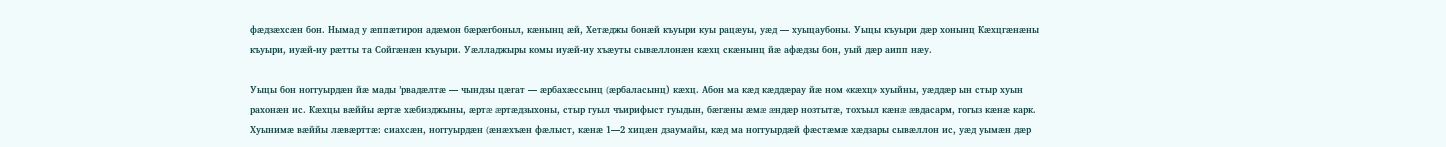фæдзæхсæн бон. Нымад у æппæтирон адæмон бæрæгбоныл, кæнынц æй, Хетæджы бонæй къуыри куы рацæуы, уæд — хуыцаубоны. Уыцы къуыри дæр хонынц Кæхцгæнæны къуыри, иуæй-иу рæтты та Сойгæнæн къуыри. Уæлладжыры комы иуæй-иу хъæуты сывæллонæн кæхц скæнынц йæ афæдзы бон, уый дæр аипп нæу.

Уыцы бон ноггуырдæн йæ мады ’рвадæлтæ — чындзы цæгат — æрбахæссынц (æрбаласынц) кæхц. Абон ма кæд кæддæрау йæ ном «кæхц» хуыйны, уæддæр ын стыр хуын рахонæн ис. Кæхцы вæййы æртæ хæбизджыны, æртæ æртæдзыхоны, стыр гуыл чъирифыст гуыдын, бæгæны æмæ æндæр нозтытæ, тохъыл кæнæ æвдасарм, гогыз кæнæ карк. Хуынимæ вæййы лæвæрттæ: сиахсæн, ноггуырдæн (æнæхъæн фæлыст, кæнæ 1—2 хицæн дзаумайы, кæд ма ноггуырдæй фæстæмæ хæдзары сывæллон ис, уæд уымæн дæр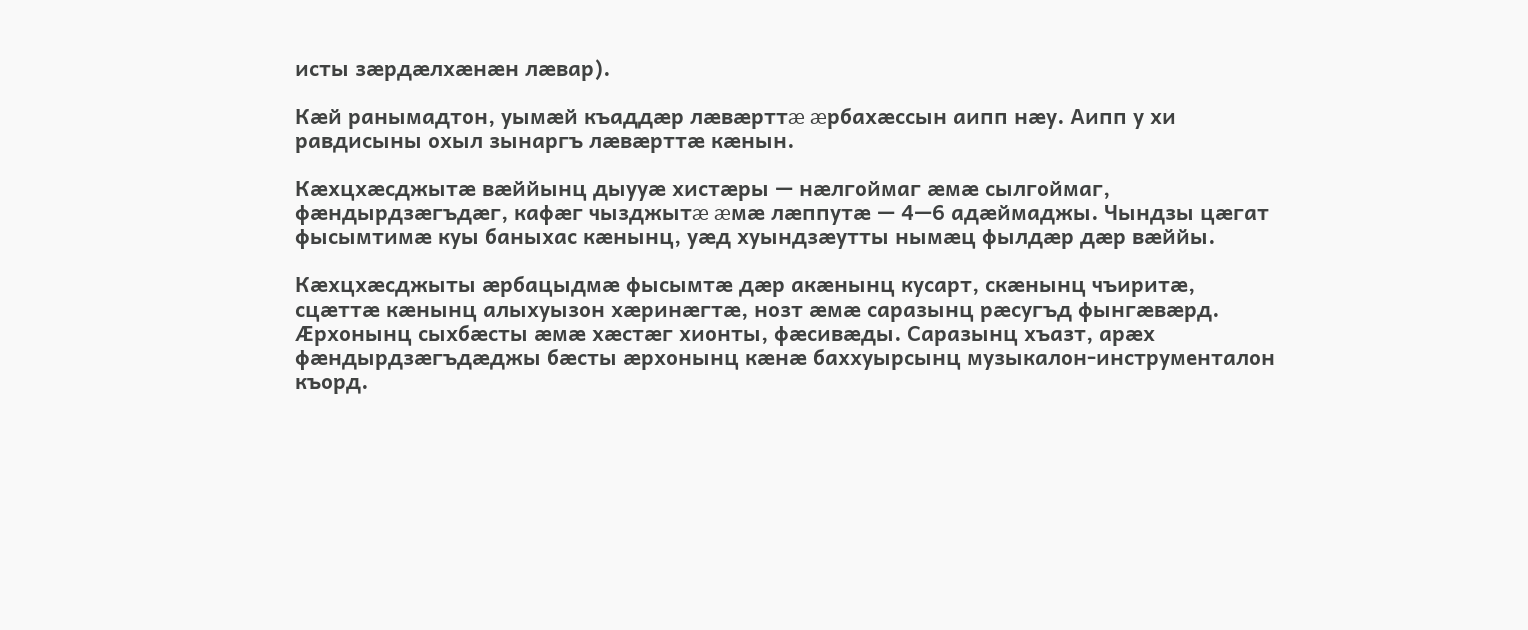исты зæрдæлхæнæн лæвар).

Кæй ранымадтон, уымæй къаддæр лæвæрттæ æрбахæссын аипп нæу. Аипп у хи равдисыны охыл зынаргъ лæвæрттæ кæнын.

Кæхцхæсджытæ вæййынц дыууæ хистæры — нæлгоймаг æмæ сылгоймаг, фæндырдзæгъдæг, кафæг чызджытæ æмæ лæппутæ — 4—6 адæймаджы. Чындзы цæгат фысымтимæ куы баныхас кæнынц, уæд хуындзæутты нымæц фылдæр дæр вæййы.

Кæхцхæсджыты æрбацыдмæ фысымтæ дæр акæнынц кусарт, скæнынц чъиритæ, сцæттæ кæнынц алыхуызон хæринæгтæ, нозт æмæ саразынц рæсугъд фынгæвæрд. Æрхонынц сыхбæсты æмæ хæстæг хионты, фæсивæды. Саразынц хъазт, арæх фæндырдзæгъдæджы бæсты æрхонынц кæнæ баххуырсынц музыкалон-инструменталон къорд.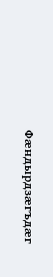Фæндырдзæгъдæг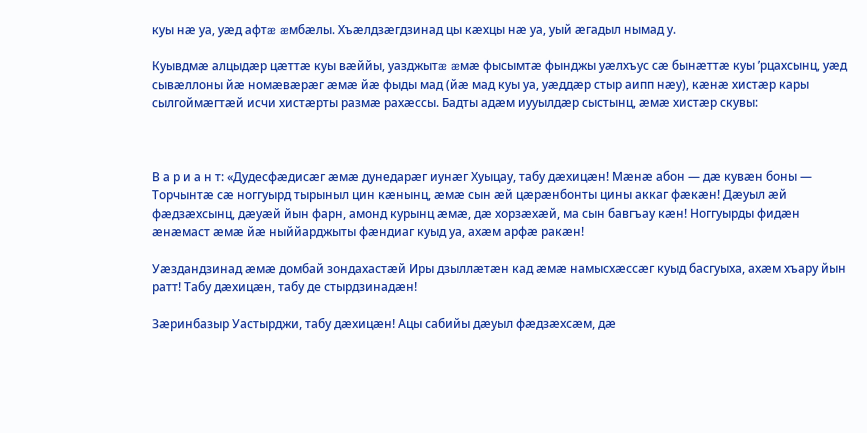куы нæ уа, уæд афтæ æмбæлы. Хъæлдзæгдзинад цы кæхцы нæ уа, уый æгадыл нымад у.

Куывдмæ алцыдæр цæттæ куы вæййы, уазджытæ æмæ фысымтæ фынджы уæлхъус сæ бынæттæ куы ’рцахсынц, уæд сывæллоны йæ номæвæрæг æмæ йæ фыды мад (йæ мад куы уа, уæддæр стыр аипп нæу), кæнæ хистæр кары сылгоймæгтæй исчи хистæрты размæ рахæссы. Бадты адæм иууылдæр сыстынц, æмæ хистæр скувы:



В а р и а н т: «Дудесфæдисæг æмæ дунедарæг иунæг Хуыцау, табу дæхицæн! Мæнæ абон — дæ кувæн боны — Торчынтæ сæ ноггуырд тырыныл цин кæнынц, æмæ сын æй цæрæнбонты цины аккаг фæкæн! Дæуыл æй фæдзæхсынц, дæуæй йын фарн, амонд курынц æмæ, дæ хорзæхæй, ма сын бавгъау кæн! Ноггуырды фидæн æнæмаст æмæ йæ ныййарджыты фæндиаг куыд уа, ахæм арфæ ракæн!

Уæздандзинад æмæ домбай зондахастæй Иры дзыллæтæн кад æмæ намысхæссæг куыд басгуыха, ахæм хъару йын ратт! Табу дæхицæн, табу де стырдзинадæн!

Зæринбазыр Уастырджи, табу дæхицæн! Ацы сабийы дæуыл фæдзæхсæм, дæ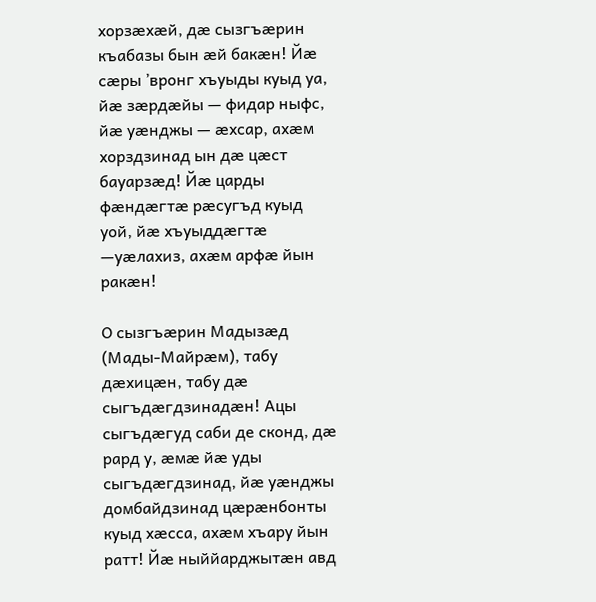хорзæхæй, дæ сызгъæрин къабазы бын æй бакæн! Йæ сæры ’вронг хъуыды куыд уа, йæ зæрдæйы — фидар ныфс, йæ уæнджы — æхсар, ахæм хорздзинад ын дæ цæст бауарзæд! Йæ царды фæндæгтæ рæсугъд куыд уой, йæ хъуыддæгтæ —уæлахиз, ахæм арфæ йын ракæн!

О сызгъæрин Мадызæд (Мады-Майрæм), табу дæхицæн, табу дæ сыгъдæгдзинадæн! Ацы сыгъдæгуд саби де сконд, дæ рард у, æмæ йæ уды сыгъдæгдзинад, йæ уæнджы домбайдзинад цæрæнбонты куыд хæсса, ахæм хъару йын ратт! Йæ ныййарджытæн авд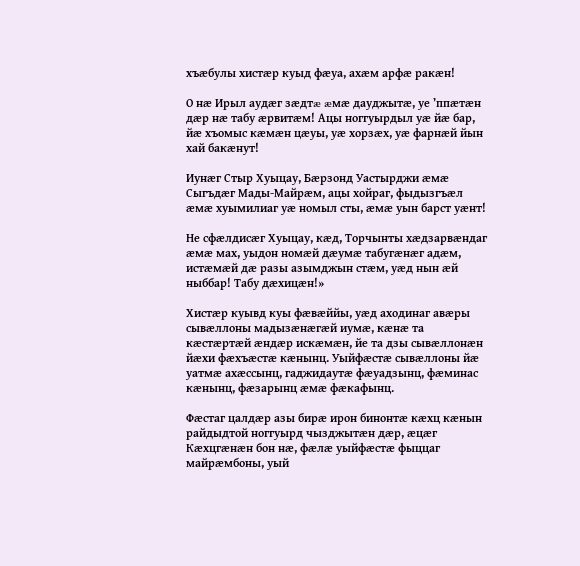хъæбулы хистæр куыд фæуа, ахæм арфæ ракæн!

О нæ Ирыл аудæг зæдтæ æмæ дауджытæ, уе ’ппæтæн дæр нæ табу æрвитæм! Ацы ноггуырдыл уæ йæ бар, йæ хъомыс кæмæн цæуы, уæ хорзæх, уæ фарнæй йын хай бакæнут!

Иунæг Стыр Хуыцау, Бæрзонд Уастырджи æмæ Сыгъдæг Мады-Майрæм, ацы хойраг, фыдызгъæл æмæ хуымилиаг уæ номыл сты, æмæ уын барст уæнт!

Не сфæлдисæг Хуыцау, кæд, Торчынты хæдзарвæндаг æмæ мах, уыдон номæй дæумæ табугæнæг адæм, истæмæй дæ разы азымджын стæм, уæд нын æй ныббар! Табу дæхицæн!»

Хистæр куывд куы фæвæййы, уæд аходинаг авæры сывæллоны мадызæнæгæй иумæ, кæнæ та кæстæртæй æндæр искæмæн, йе та дзы сывæллонæн йæхи фæхъæстæ кæнынц. Уыйфæстæ сывæллоны йæ уатмæ ахæссынц, гаджидаутæ фæуадзынц, фæминас кæнынц, фæзарынц æмæ фæкафынц.

Фæстаг цалдæр азы бирæ ирон бинонтæ кæхц кæнын райдыдтой ноггуырд чызджытæн дæр, æцæг Кæхцгæнæн бон нæ, фæлæ уыйфæстæ фыццаг майрæмбоны, уый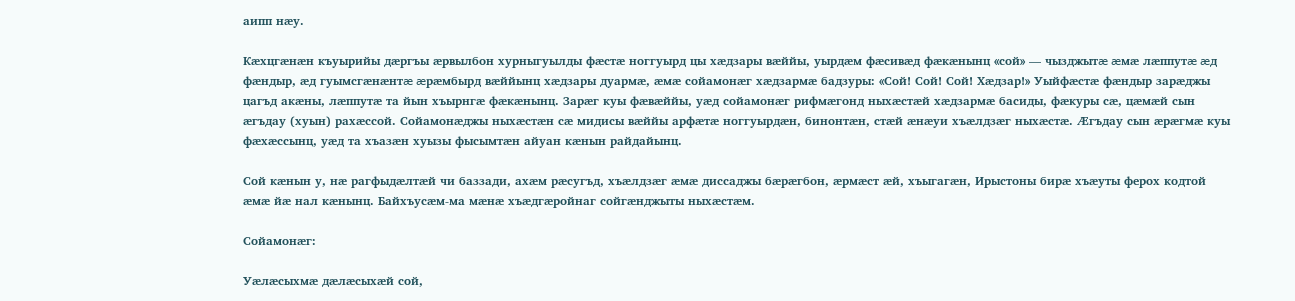аипп нæу.

Кæхцгæнæн къуырийы дæргъы æрвылбон хурныгуылды фæстæ ноггуырд цы хæдзары вæййы, уырдæм фæсивæд фæкæнынц «сой» — чызджытæ æмæ лæппутæ æд фæндыр, æд гуымсгæнæнтæ æрæмбырд вæййынц хæдзары дуармæ, æмæ сойамонæг хæдзармæ бадзуры: «Сой! Сой! Сой! Хæдзар!» Уыйфæстæ фæндыр зарæджы цагъд акæны, лæппутæ та йын хъырнгæ фæкæнынц. Зарæг куы фæвæййы, уæд сойамонæг рифмæгонд ныхæстæй хæдзармæ басиды, фæкуры сæ, цæмæй сын æгъдау (хуын) рахæссой. Сойамонæджы ныхæстæн сæ мидисы вæййы арфæтæ ноггуырдæн, бинонтæн, стæй æнæуи хъæлдзæг ныхæстæ. Æгъдау сын æрæгмæ куы фæхæссынц, уæд та хъазæн хуызы фысымтæн айуан кæнын райдайынц.

Сой кæнын у, нæ рагфыдæлтæй чи баззади, ахæм рæсугъд, хъæлдзæг æмæ диссаджы бæрæгбон, æрмæст æй, хъыгагæн, Ирыстоны бирæ хъæуты ферох кодтой æмæ йæ нал кæнынц. Байхъусæм-ма мæнæ хъæдгæройнаг сойгæнджыты ныхæстæм.

Сойамонæг:

Уæлæсыхмæ дæлæсыхæй сой,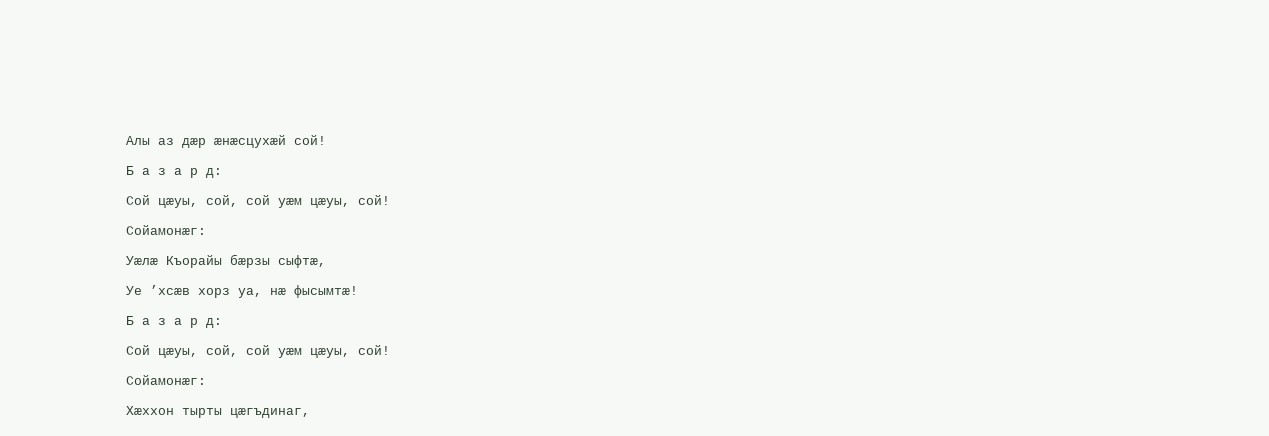Алы аз дæр æнæсцухæй сой!

Б а з а р д:

Сой цæуы, сой, сой уæм цæуы, сой!

Сойамонæг:

Уæлæ Къорайы бæрзы сыфтæ,

Уе ’хсæв хорз уа, нæ фысымтæ!

Б а з а р д:

Сой цæуы, сой, сой уæм цæуы, сой!

Сойамонæг:

Хæххон тырты цæгъдинаг,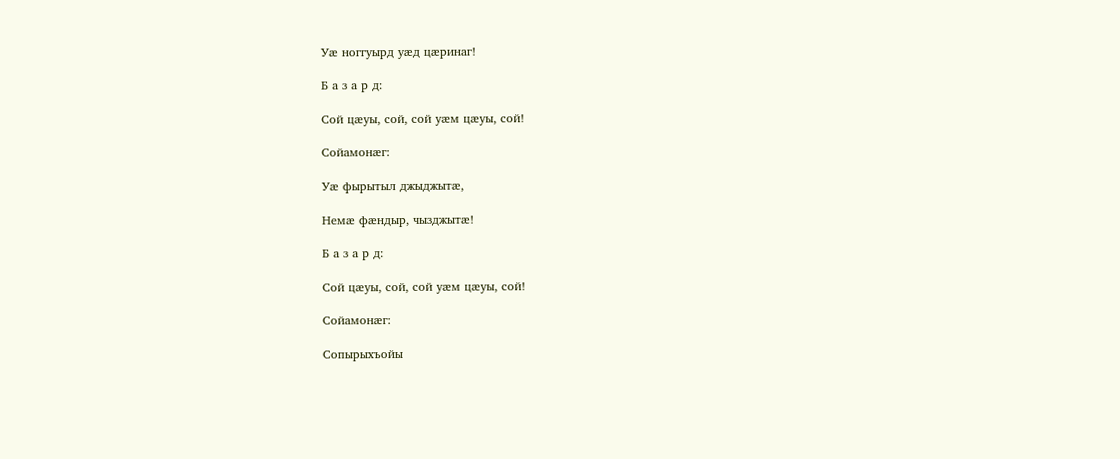Уæ ноггуырд уæд цæринаг!

Б а з а р д:

Сой цæуы, сой, сой уæм цæуы, сой!

Сойамонæг:

Уæ фырытыл джыджытæ,

Немæ фæндыр, чызджытæ!

Б а з а р д:

Сой цæуы, сой, сой уæм цæуы, сой!

Сойамонæг:

Сопырыхъойы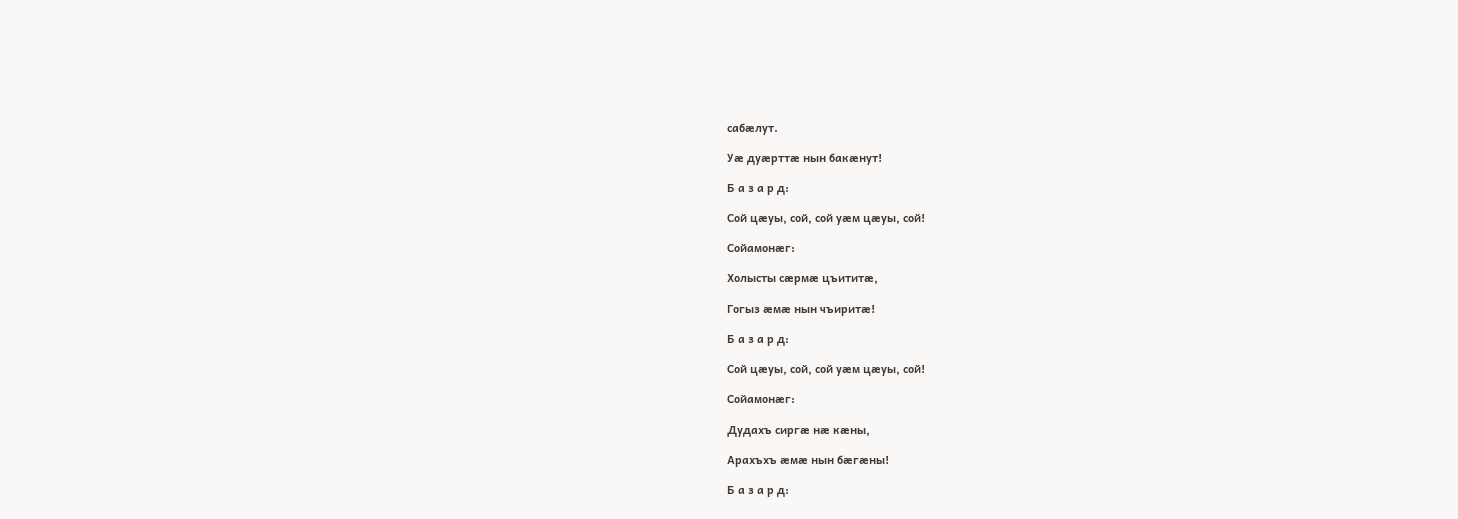сабæлут.

Уæ дуæрттæ нын бакæнут!

Б а з а р д:

Сой цæуы, сой, сой уæм цæуы, сой!

Сойамонæг:

Холысты сæрмæ цъититæ,

Гогыз æмæ нын чъиритæ!

Б а з а р д:

Сой цæуы, сой, сой уæм цæуы, сой!

Сойамонæг:

Дудахъ сиргæ нæ кæны,

Арахъхъ æмæ нын бæгæны!

Б а з а р д: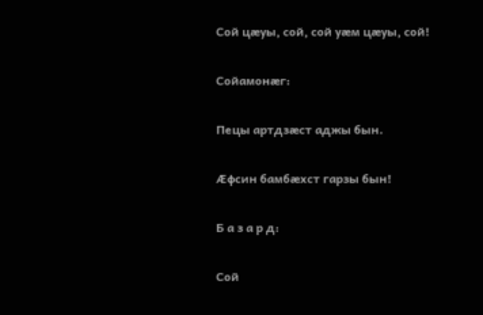Сой цæуы, сой, сой уæм цæуы, сой!

Сойамонæг:

Пецы артдзæст аджы бын.

Æфсин бамбæхст гарзы бын!

Б а з а р д:

Сой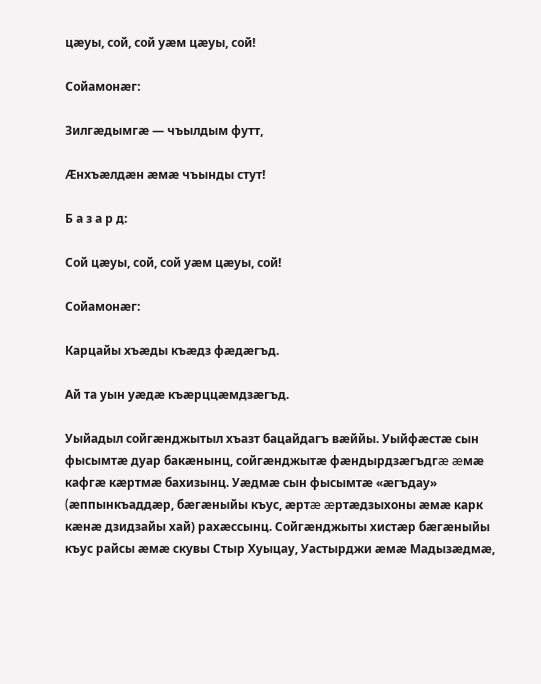цæуы, сой, сой уæм цæуы, сой!

Сойамонæг:

Зилгæдымгæ — чъылдым футт,

Æнхъæлдæн æмæ чъынды стут!

Б а з а р д:

Сой цæуы, сой, сой уæм цæуы, сой!

Сойамонæг:

Карцайы хъæды къæдз фæдæгъд.

Ай та уын уæдæ къæрццæмдзæгъд.

Уыйадыл сойгæнджытыл хъазт бацайдагъ вæййы. Уыйфæстæ сын фысымтæ дуар бакæнынц, сойгæнджытæ фæндырдзæгъдгæ æмæ кафгæ кæртмæ бахизынц. Уæдмæ сын фысымтæ «æгъдау» (æппынкъаддæр, бæгæныйы къус, æртæ æртæдзыхоны æмæ карк кæнæ дзидзайы хай) рахæссынц. Сойгæнджыты хистæр бæгæныйы къус райсы æмæ скувы Стыр Хуыцау, Уастырджи æмæ Мадызæдмæ,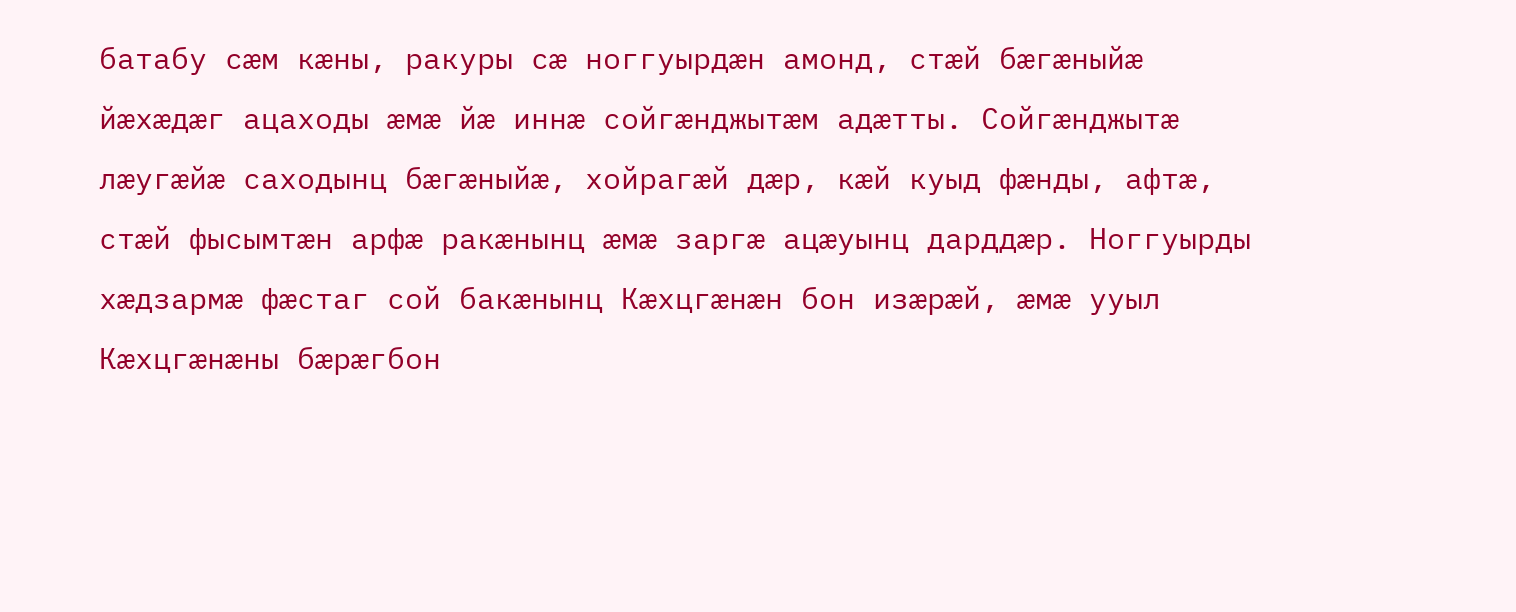батабу сæм кæны, ракуры сæ ноггуырдæн амонд, стæй бæгæныйæ йæхæдæг ацаходы æмæ йæ иннæ сойгæнджытæм адæтты. Сойгæнджытæ лæугæйæ саходынц бæгæныйæ, хойрагæй дæр, кæй куыд фæнды, афтæ, стæй фысымтæн арфæ ракæнынц æмæ заргæ ацæуынц дарддæр. Ноггуырды хæдзармæ фæстаг сой бакæнынц Кæхцгæнæн бон изæрæй, æмæ ууыл Кæхцгæнæны бæрæгбон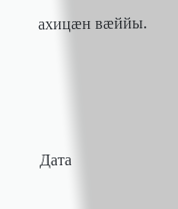ахицæн вæййы.




Дата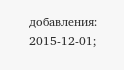добавления: 2015-12-01;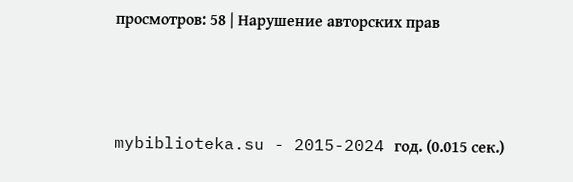просмотров: 58 | Нарушение авторских прав



mybiblioteka.su - 2015-2024 год. (0.015 сек.)